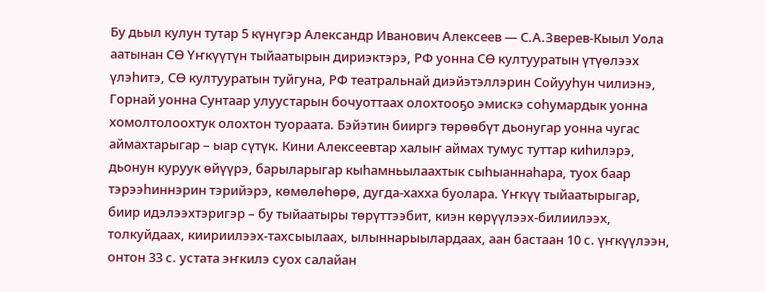Бу дьыл кулун тутар 5 күнүгэр Александр Иванович Алексеев — С.А.Зверев-Кыыл Уола аатынан СӨ Үҥкүүтүн тыйаатырын дириэктэрэ, РФ уонна СӨ култууратын үтүөлээх үлэһитэ, СӨ култууратын туйгуна, РФ театральнай диэйэтэллэрин Сойууһун чилиэнэ, Горнай уонна Сунтаар улуустарын бочуоттаах олохтооҕо эмискэ соһумардык уонна хомолтолоохтук олохтон туораата. Бэйэтин бииргэ төрөөбүт дьонугар уонна чугас аймахтарыгар – ыар сүтүк. Кини Алексеевтар халыҥ аймах тумус туттар киһилэрэ, дьонун куруук өйүүрэ, барыларыгар кыһамньылаахтык сыһыаннаһара, туох баар тэрээһиннэрин тэрийэрэ, көмөлөһөрө, дугда-хахха буолара. Үҥкүү тыйаатырыгар, биир идэлээхтэригэр – бу тыйаатыры төрүттээбит, киэн көрүүлээх-билиилээх, толкуйдаах, киириилээх-тахсыылаах, ылыннарыылардаах, аан бастаан 10 с. үҥкүүлээн, онтон 33 с. устата эҥкилэ суох салайан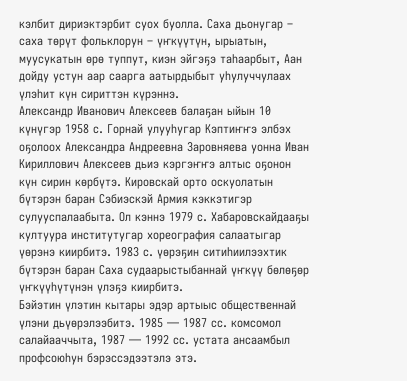кэлбит дириэктэрбит суох буолла. Саха дьонугар – саха төрүт фольклорун – үҥкүүтүн, ырыатын, муусукатын өрө туппут, киэн эйгэҕэ таһаарбыт, Аан дойду устун аар саарга аатырдыбыт уһулуччулаах үлэһит күн сириттэн күрэннэ.
Александр Иванович Алексеев балаҕан ыйын 10 күнүгэр 1958 с. Горнай улууһугар Кэптиҥҥэ элбэх оҕолоох Александра Андреевна Заровняева уонна Иван Кириллович Алексеев дьиэ кэргэҥҥэ алтыс оҕонон күн сирин көрбүтэ. Кировскай орто оскуолатын бүтэрэн баран Сэбиэскэй Армия кэккэтигэр сулууспалаабыта. Ол кэннэ 1979 с. Хабаровскайдааҕы култуура институтугар хореография салаатыгар үөрэнэ киирбитэ. 1983 с. үөрэҕин ситиһиилээхтик бүтэрэн баран Саха судаарыстыбаннай үҥкүү бөлөҕөр үҥкүүһүтүнэн үлэҕэ киирбитэ.
Бэйэтин үлэтин кытары эдэр артыыс общественнай үлэни дьүөрэлээбитэ. 1985 — 1987 сс. комсомол салайааччыта, 1987 — 1992 сс. устата ансаамбыл профсоюһун бэрэссэдээтэлэ этэ.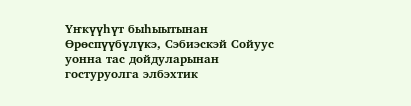Үҥкүүһүт быһыытынан Өрөспүүбүлүкэ, Сэбиэскэй Сойуус уонна тас дойдуларынан гостуруолга элбэхтик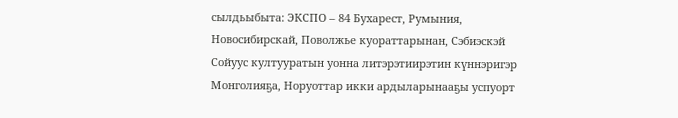сылдьыбыта: ЭКСПО – 84 Бухарест, Румыния, Новосибирскай, Поволжье куораттарынан, Сэбиэскэй Сойуус култууратын уонна литэрэтиирэтин күннэригэр Монголияҕа, Норуоттар икки ардыларынааҕы успуорт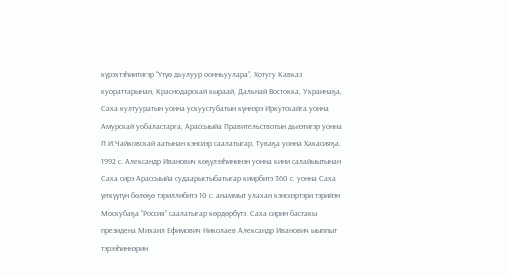күрэхтэһиитигэр “Үтүө дьулуур оонньуулара”, Хотугу Кавказ куораттарынан, Краснодарскай кыраай, Дальнай Востокка, Украинаҕа, Саха култууратын уонна ускуустубатын күннэрэ Иркутскайга уонна Амурскай уобаластарга, Арассыыйа Правительствотын дьиэтигэр уонна П.И.Чайковскай аатынан кэнсиэр саалатыгар, Туваҕа уонна Хакасияҕа.
1992 с. Александр Иванович көҕүлээһининэн уонна кини салайыытынан Саха сирэ Арассыыйа судаарыстыбатыгар киирбитэ 360 с. уонна Саха үҥкүүтүн бөлөҕө тэриллибитэ 10 с. анаммыт улахан кэнсиэртэри тэрийэн Москубаҕа “Россия” саалатыгар көрдөрбүтэ. Саха сирин бастакы президена Михаил Ефимович Николаев Александр Иванович ыыппыт тэрээһиннэрин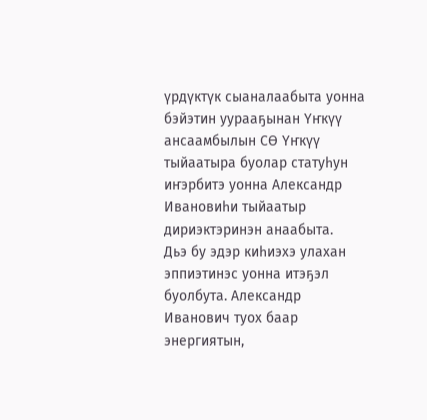үрдүктүк сыаналаабыта уонна бэйэтин уурааҕынан Үҥкүү ансаамбылын СӨ Үҥкүү тыйаатыра буолар статуһун иҥэрбитэ уонна Александр Ивановиһи тыйаатыр дириэктэринэн анаабыта.
Дьэ бу эдэр киһиэхэ улахан эппиэтинэс уонна итэҕэл буолбута. Александр Иванович туох баар энергиятын,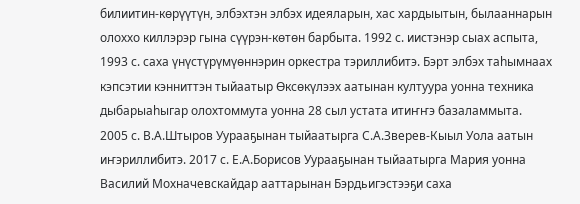билиитин-көрүүтүн, элбэхтэн элбэх идеяларын, хас хардыытын, былааннарын олоххо киллэрэр гына сүүрэн-көтөн барбыта. 1992 с. иистэнэр сыах аспыта, 1993 с. саха үнүстүрүмүөннэрин оркестра тэриллибитэ. Бэрт элбэх таһымнаах кэпсэтии кэнниттэн тыйаатыр Өксөкүлээх аатынан култуура уонна техника дыбарыаһыгар олохтоммута уонна 28 сыл устата итиҥҥэ базаламмыта.
2005 с. В.А.Штыров Уурааҕынан тыйаатырга С.А.Зверев-Кыыл Уола аатын иҥэриллибитэ. 2017 с. Е.А.Борисов Уурааҕынан тыйаатырга Мария уонна Василий Мохначевскайдар ааттарынан Бэрдьигэстээҕи саха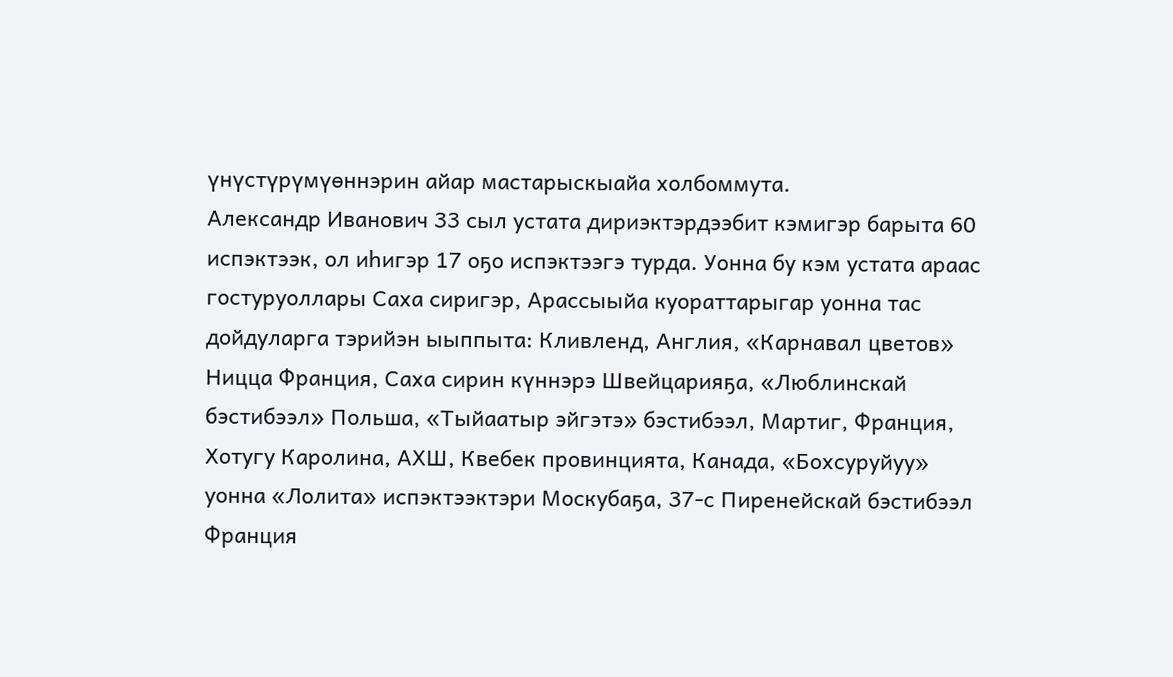үнүстүрүмүөннэрин айар мастарыскыайа холбоммута.
Александр Иванович 33 сыл устата дириэктэрдээбит кэмигэр барыта 60 испэктээк, ол иһигэр 17 оҕо испэктээгэ турда. Уонна бу кэм устата араас гостуруоллары Саха сиригэр, Арассыыйа куораттарыгар уонна тас дойдуларга тэрийэн ыыппыта: Кливленд, Англия, «Карнавал цветов» Ницца Франция, Саха сирин күннэрэ Швейцарияҕа, «Люблинскай бэстибээл» Польша, «Тыйаатыр эйгэтэ» бэстибээл, Мартиг, Франция, Хотугу Каролина, АХШ, Квебек провинцията, Канада, «Бохсуруйуу» уонна «Лолита» испэктээктэри Москубаҕа, 37-с Пиренейскай бэстибээл Франция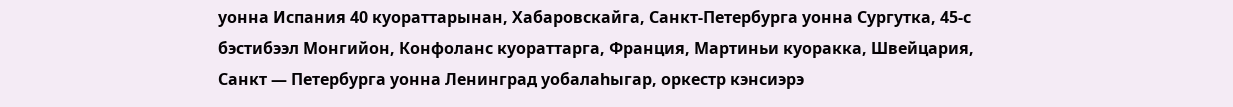уонна Испания 40 куораттарынан, Хабаровскайга, Санкт-Петербурга уонна Сургутка, 45-с бэстибээл Монгийон, Конфоланс куораттарга, Франция, Мартиньи куоракка, Швейцария, Санкт — Петербурга уонна Ленинград уобалаһыгар, оркестр кэнсиэрэ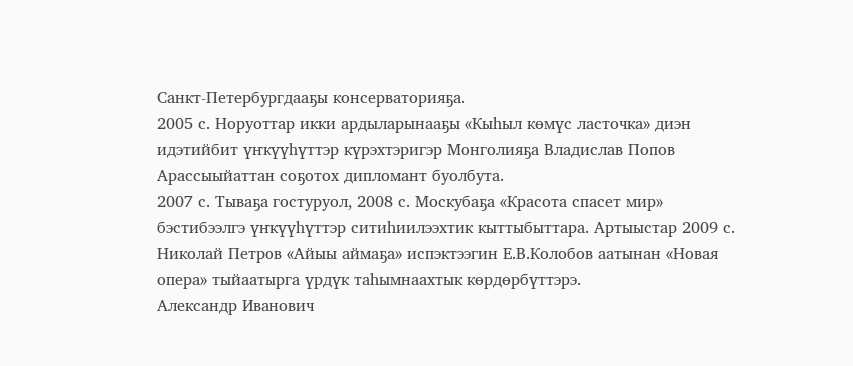Санкт-Петербургдааҕы консерваторияҕа.
2005 с. Норуоттар икки ардыларынааҕы «Кыһыл көмүс ласточка» диэн идэтийбит үҥкүүһүттэр күрэхтэригэр Монголияҕа Владислав Попов Арассыыйаттан соҕотох дипломант буолбута.
2007 с. Тываҕа гостуруол, 2008 с. Москубаҕа «Красота спасет мир» бэстибээлгэ үҥкүүһүттэр ситиһиилээхтик кыттыбыттара. Артыыстар 2009 с. Николай Петров «Айыы аймаҕа» испэктээгин Е.В.Колобов аатынан «Новая опера» тыйаатырга үрдүк таһымнаахтык көрдөрбүттэрэ.
Александр Иванович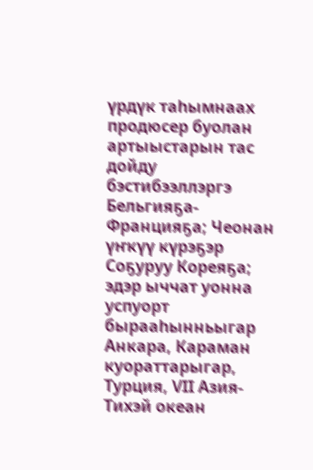үрдүк таһымнаах продюсер буолан артыыстарын тас дойду бэстибээллэргэ Бельгияҕа-Францияҕа; Чеонан үҥкүү күрэҕэр Соҕуруу Кореяҕа; эдэр ыччат уонна успуорт бырааһынньыгар Анкара, Караман куораттарыгар, Турция, VII Азия-Тихэй океан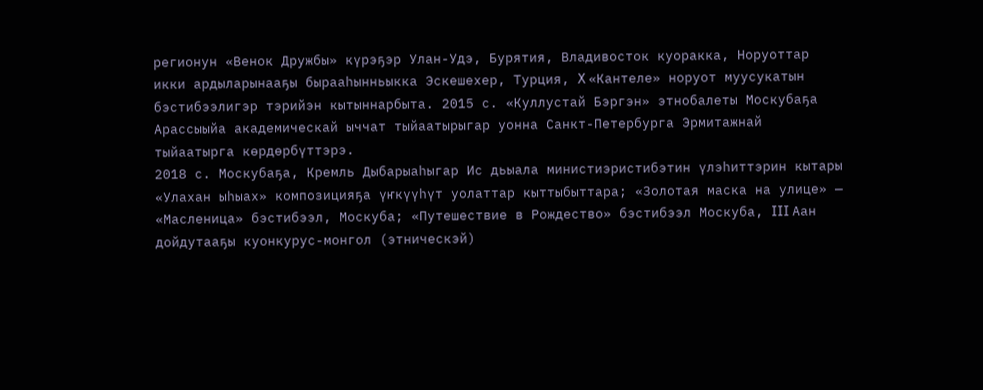регионун «Венок Дружбы» күрэҕэр Улан-Удэ, Бурятия, Владивосток куоракка, Норуоттар икки ардыларынааҕы бырааһынньыкка Эскешехер, Турция, X «Кантеле» норуот муусукатын бэстибээлигэр тэрийэн кытыннарбыта. 2015 с. «Куллустай Бэргэн» этнобалеты Москубаҕа Арассыыйа академическай ыччат тыйаатырыгар уонна Санкт-Петербурга Эрмитажнай тыйаатырга көрдөрбүттэрэ.
2018 с. Москубаҕа, Кремль Дыбарыаһыгар Ис дьыала министиэристибэтин үлэһиттэрин кытары «Улахан ыһыах» композицияҕа үҥкүүһүт уолаттар кыттыбыттара; «Золотая маска на улице» — «Масленица» бэстибээл, Москуба; «Путешествие в Рождество» бэстибээл Москуба, III Аан дойдутааҕы куонкурус-монгол (этническэй)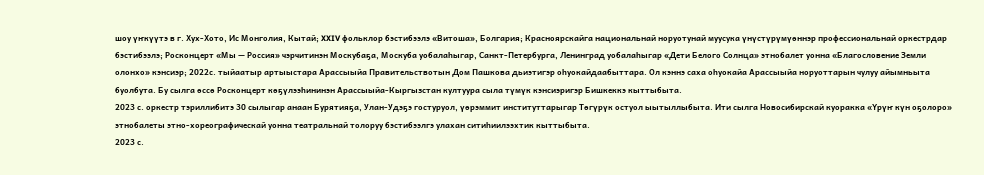шоу үҥкүүтэ в г. Хух-Хото, Ис Монголия, Кытай; XXIV фольклор бэстибээлэ «Витоша», Болгария; Красноярскайга национальнай норуотунай муусука үнүстүрүмүөннэр профессиональнай оркестрдар бэстибээлэ; Росконцерт «Мы — Россия» чэрчитинэн Москубаҕа, Москуба уобалаһыгар, Санкт-Петербурга, Ленинград уобалаһыгар «Дети Белого Солнца» этнобалет уонна «Благословение Земли олонхо» кэнсиэр; 2022с. тыйаатыр артыыстара Арассыыйа Правительствотын Дом Пашкова дьиэтигэр оһуокайдаабыттара. Ол кэннэ саха оһуокайа Арассыыйа норуоттарын чулуу айымньыта буолбута. Бу сылга өссө Росконцерт көҕүлээһининэн Арассыыйа-Кыргызстан култуура сыла түмүк кэнсиэригэр Бишкеккэ кыттыбыта.
2023 с. оркестр тэриллибитэ 30 сылыгар анаан Бурятияҕа, Улан-Удэҕэ гостуруол, үөрэммит институттарыгар Төгүрүк остуол ыытыллыбыта. Ити сылга Новосибирскай куоракка «Үрүҥ күн оҕолоро» этнобалеты этно-хореографическай уонна театральнай толоруу бэстибээлгэ улахан ситиһиилээхтик кыттыбыта.
2023 с.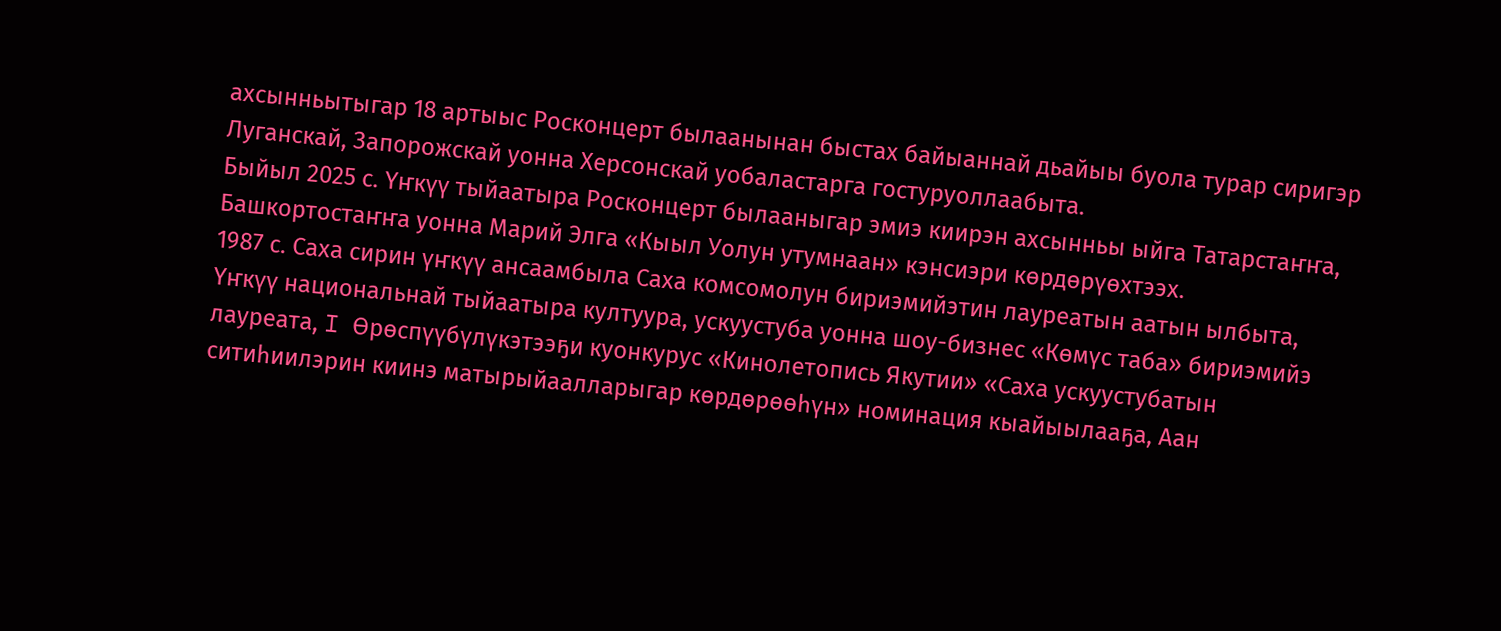ахсынньытыгар 18 артыыс Росконцерт былаанынан быстах байыаннай дьайыы буола турар сиригэр Луганскай, Запорожскай уонна Херсонскай уобаластарга гостуруоллаабыта.
Быйыл 2025 с. Үҥкүү тыйаатыра Росконцерт былааныгар эмиэ киирэн ахсынньы ыйга Татарстаҥҥа, Башкортостаҥҥа уонна Марий Элга «Кыыл Уолун утумнаан» кэнсиэри көрдөрүөхтээх.
1987 с. Саха сирин үҥкүү ансаамбыла Саха комсомолун бириэмийэтин лауреатын аатын ылбыта, Үҥкүү национальнай тыйаатыра култуура, ускуустуба уонна шоу-бизнес «Көмүс таба» бириэмийэ лауреата, I Өрөспүүбүлүкэтээҕи куонкурус «Кинолетопись Якутии» «Саха ускуустубатын ситиһиилэрин киинэ матырыйаалларыгар көрдөрөөһүн» номинация кыайыылааҕа, Аан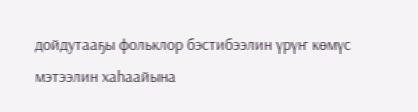дойдутааҕы фольклор бэстибээлин үрүҥ көмүс мэтээлин хаһаайына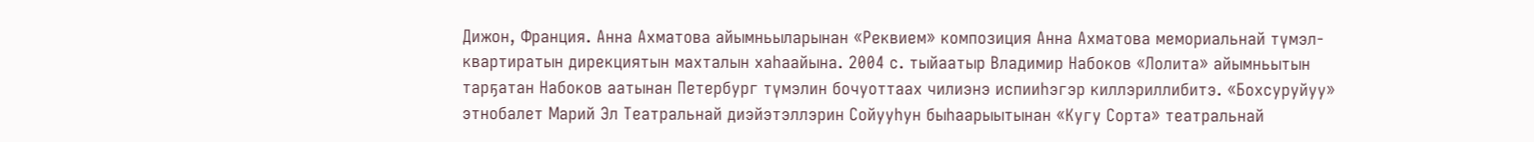Дижон, Франция. Анна Ахматова айымньыларынан «Реквием» композиция Анна Ахматова мемориальнай түмэл-квартиратын дирекциятын махталын хаһаайына. 2004 с. тыйаатыр Владимир Набоков «Лолита» айымньытын тарҕатан Набоков аатынан Петербург түмэлин бочуоттаах чилиэнэ испииһэгэр киллэриллибитэ. «Бохсуруйуу» этнобалет Марий Эл Театральнай диэйэтэллэрин Сойууһун быһаарыытынан «Кугу Сорта» театральнай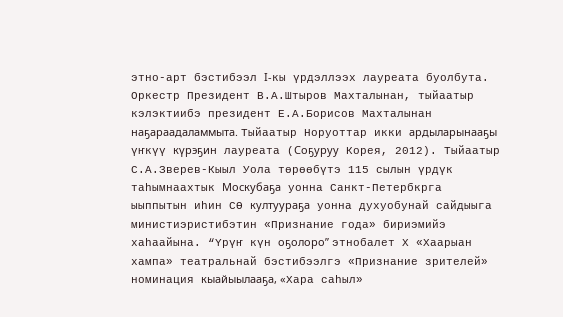этно-арт бэстибээл I-кы үрдэллээх лауреата буолбута.
Оркестр Президент В.А.Штыров Махталынан, тыйаатыр кэлэктиибэ президент Е.А.Борисов Махталынан наҕараадаламмыта. Тыйаатыр Норуоттар икки ардыларынааҕы үҥкүү күрэҕин лауреата (Соҕуруу Корея, 2012). Тыйаатыр С.А.Зверев-Кыыл Уола төрөөбүтэ 115 сылын үрдүк таһымнаахтык Москубаҕа уонна Санкт-Петербкрга ыыппытын иһин СӨ култуураҕа уонна духуобунай сайдыыга министиэристибэтин «Признание года» бириэмийэ хаһаайына. “Үрүҥ күн оҕолоро” этнобалет Х «Хаарыан хампа» театральнай бэстибээлгэ «Признание зрителей» номинация кыайыылааҕа, «Хара саһыл»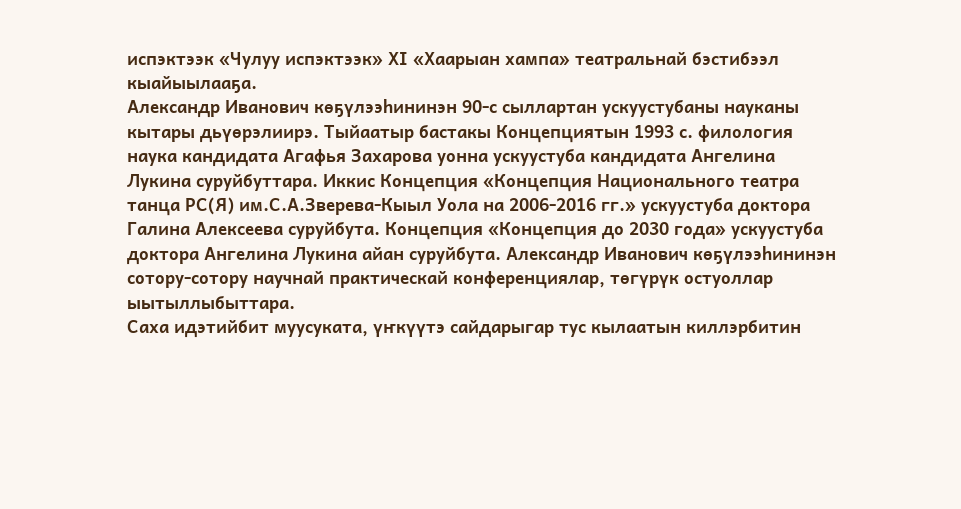испэктээк «Чулуу испэктээк» ХI «Хаарыан хампа» театральнай бэстибээл кыайыылааҕа.
Александр Иванович көҕүлээһининэн 90-с сыллартан ускуустубаны науканы кытары дьүөрэлиирэ. Тыйаатыр бастакы Концепциятын 1993 с. филология наука кандидата Агафья Захарова уонна ускуустуба кандидата Ангелина Лукина суруйбуттара. Иккис Концепция «Концепция Национального театра танца РС(Я) им.С.А.Зверева-Кыыл Уола на 2006-2016 гг.» ускуустуба доктора Галина Алексеева суруйбута. Концепция «Концепция до 2030 года» ускуустуба доктора Ангелина Лукина айан суруйбута. Александр Иванович көҕүлээһининэн сотору-сотору научнай практическай конференциялар, төгүрүк остуоллар ыытыллыбыттара.
Саха идэтийбит муусуката, үҥкүүтэ сайдарыгар тус кылаатын киллэрбитин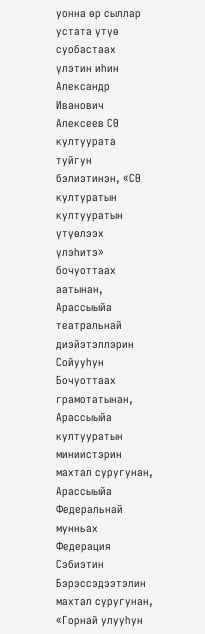уонна өр сыллар устата үтүө суобастаах үлэтин иһин Александр Иванович Алексеев СӨ култуурата туйгун бэлиэтинэн, «СӨ културатын култууратын үтүөлээх үлэһитэ» бочуоттаах аатынан, Арассыыйа театральнай диэйэтэллэрин Сойууһун Бочуоттаах грамотатынан, Арассыыйа култууратын миниистэрин махтал суругунан, Арассыыйа Федеральнай мунньах Федерация Сэбиэтин Бэрэссэдээтэлин махтал суругунан, «Горнай улууһун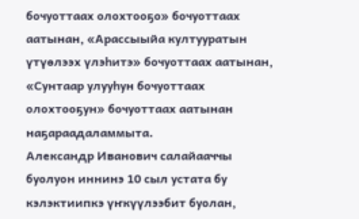бочуоттаах олохтооҕо» бочуоттаах аатынан, «Арассыыйа култууратын үтүөлээх үлэһитэ» бочуоттаах аатынан, «Сунтаар улууһун бочуоттаах олохтооҕун» бочуоттаах аатынан наҕараадаламмыта.
Александр Иванович салайааччы буолуон иннинэ 10 сыл устата бу кэлэктиипкэ үҥкүүлээбит буолан,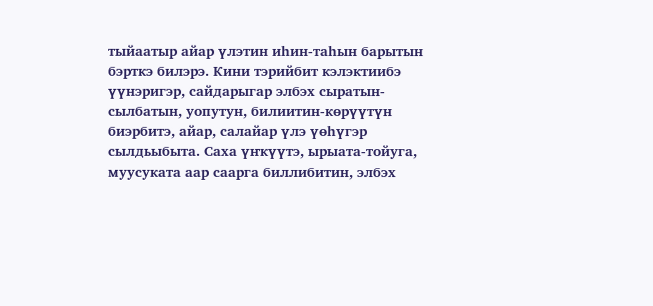тыйаатыр айар үлэтин иһин-таһын барытын бэрткэ билэрэ. Кини тэрийбит кэлэктиибэ үүнэригэр, сайдарыгар элбэх сыратын-сылбатын, уопутун, билиитин-көрүүтүн биэрбитэ, айар, салайар үлэ үөһүгэр сылдьыбыта. Саха үҥкүүтэ, ырыата-тойуга, муусуката аар саарга биллибитин, элбэх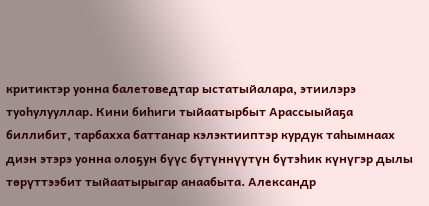критиктэр уонна балетоведтар ыстатыйалара, этиилэрэ туоһулууллар. Кини биһиги тыйаатырбыт Арассыыйаҕа биллибит, тарбахха баттанар кэлэктииптэр курдук таһымнаах диэн этэрэ уонна олоҕун бүүс бүтүннүүтүн бүтэһик күнүгэр дылы төрүттээбит тыйаатырыгар анаабыта. Александр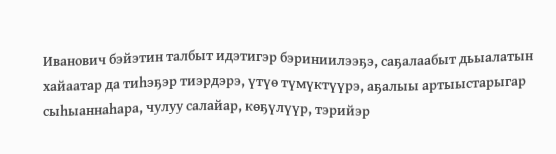Иванович бэйэтин талбыт идэтигэр бэриниилээҕэ, саҕалаабыт дьыалатын хайаатар да тиһэҕэр тиэрдэрэ, үтүө түмүктүүрэ, аҕалыы артыыстарыгар сыһыаннаһара, чулуу салайар, көҕүлүүр, тэрийэр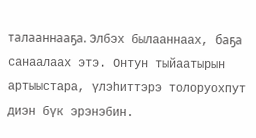талааннааҕа. Элбэх былааннаах, баҕа санаалаах этэ. Онтун тыйаатырын артыыстара, үлэһиттэрэ толоруохпут диэн бүк эрэнэбин.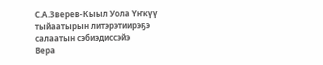С.А.Зверев-Кыыл Уола Үҥкүү тыйаатырын литэрэтиирэҕэ салаатын сэбиэдиссэйэ
Вера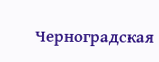Черноградская